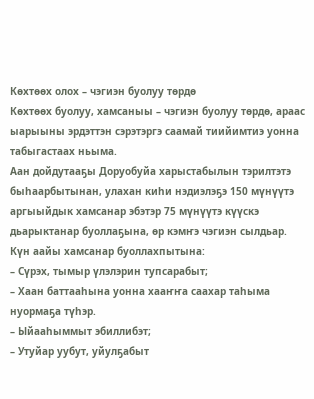Көхтөөх олох – чэгиэн буолуу төрдө
Көхтөөх буолуу, хамсаныы – чэгиэн буолуу төрдө, араас ыарыыны эрдэттэн сэрэтэргэ саамай тиийимтиэ уонна табыгастаах ньыма.
Аан дойдутааҕы Доруобуйа харыстабылын тэрилтэтэ быһаарбытынан, улахан киһи нэдиэлэҕэ 150 мүнүүтэ аргыыйдык хамсанар эбэтэр 75 мүнүүтэ күүскэ дьарыктанар буоллаҕына, өр кэмҥэ чэгиэн сылдьар.
Күн аайы хамсанар буоллахпытына:
– Сүрэх, тымыр үлэлэрин тупсарабыт;
– Хаан баттааһына уонна хааҥҥа саахар таһыма нуормаҕа түһэр.
– Ыйааһыммыт эбиллибэт;
– Утуйар уубут, уйулҕабыт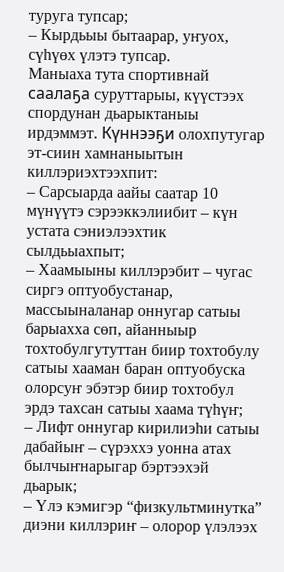туруга тупсар;
– Кырдьыы бытаарар, уҥуох, сүһүөх үлэтэ тупсар.
Маныаха тута спортивнай саалаҕа суруттарыы, күүстээх спордунан дьарыктаныы ирдэммэт. Күннээҕи олохпутугар эт-сиин хамнаныытын киллэриэхтээхпит:
– Сарсыарда аайы саатар 10 мүнүүтэ сэрээккэлиибит – күн устата сэниэлээхтик сылдьыахпыт;
– Хаамыыны киллэрэбит – чугас сиргэ оптуобустанар, массыыналанар оннугар сатыы барыахха сөп, айанныыр тохтобулгутуттан биир тохтобулу сатыы хааман баран оптуобуска олорсуҥ эбэтэр биир тохтобул эрдэ тахсан сатыы хаама түһүҥ;
– Лифт оннугар кирилиэһи сатыы дабайыҥ – сүрэххэ уонна атах былчыҥнарыгар бэртээхэй дьарык;
– Үлэ кэмигэр “физкультминутка” диэни киллэриҥ – олорор үлэлээх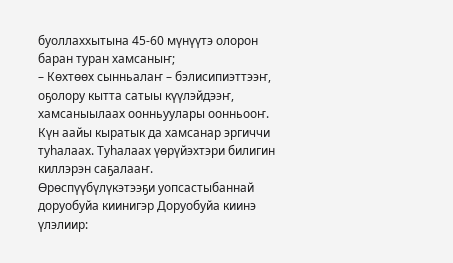буоллаххытына 45-60 мүнүүтэ олорон баран туран хамсаныҥ;
– Көхтөөх сынньалаҥ – бэлисипиэттээҥ, оҕолору кытта сатыы күүлэйдээҥ, хамсаныылаах оонньуулары оонньооҥ.
Күн аайы кыратык да хамсанар эргиччи туһалаах. Туһалаах үөрүйэхтэри билигин киллэрэн саҕалааҥ.
Өрөспүүбүлүкэтээҕи уопсастыбаннай доруобуйа киинигэр Доруобуйа киинэ үлэлиир: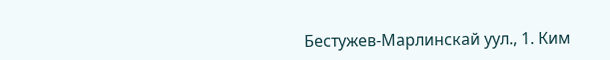Бестужев-Марлинскай уул., 1. Ким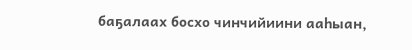баҕалаах босхо чинчийиини ааһыан,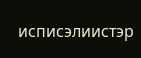исписэлиистэр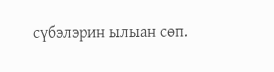сүбэлэрин ылыан сөп.